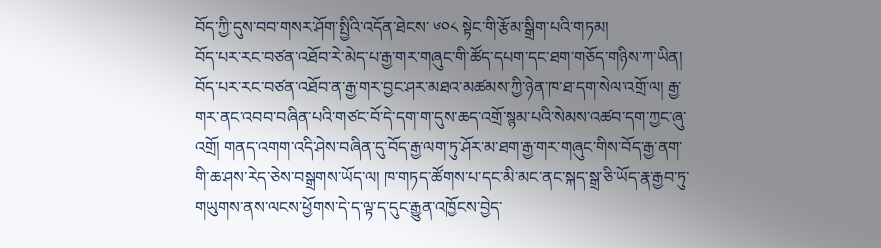བོད་ཀྱི་དུས་བབ་གསར་ཤོག་སྤྱིའི་འདོན་ཐེངས་ ༦༠༨ སྟེང་གི་རྩོམ་སྒྲིག་པའི་གཏམ།
བོད་པར་རང་བཙན་འཐོབ་རེ་མེད་པ་རྒྱ་གར་གཞུང་གི་ཚོད་དཔག་དང་ཐག་གཅོད་གཉིས་ཀ་ཡིན། བོད་པར་རང་བཙན་འཐོབ་ན་རྒྱ་གར་བྱང་ཤར་མཐའ་མཚམས་ཀྱི་ཉེན་ཁ་ཐ་དག་སེལ་འགྲོ་ལ། རྒྱ་གར་ནང་འབབ་བཞིན་པའི་གཙང་བོ་དེ་དག་ག་དུས་ཆད་འགྲོ་སྙམ་པའི་སེམས་འཚབ་དག་ཀྱང་ཞུ་འགྲོ། གནད་འགག་འདི་ཤེས་བཞིན་དུ་བོད་རྒྱ་ལག་ཏུ་ཤོར་མ་ཐག་རྒྱ་གར་གཞུང་གིས་བོད་རྒྱ་ནག་གི་ཆ་ཤས་རེད་ཅེས་བསྒྲགས་ཡོད་ལ། ཁ་གཏད་ཚོགས་པ་དང་མི་མང་ནང་སྐད་སྒྲ་ཅི་ཡོད་རྣ་རྒྱབ་ཏུ་གཡུགས་ནས་ལངས་ཕྱོགས་དེ་ད་ལྟ་ད་དུང་རྒྱུན་འཁྱོངས་བྱེད་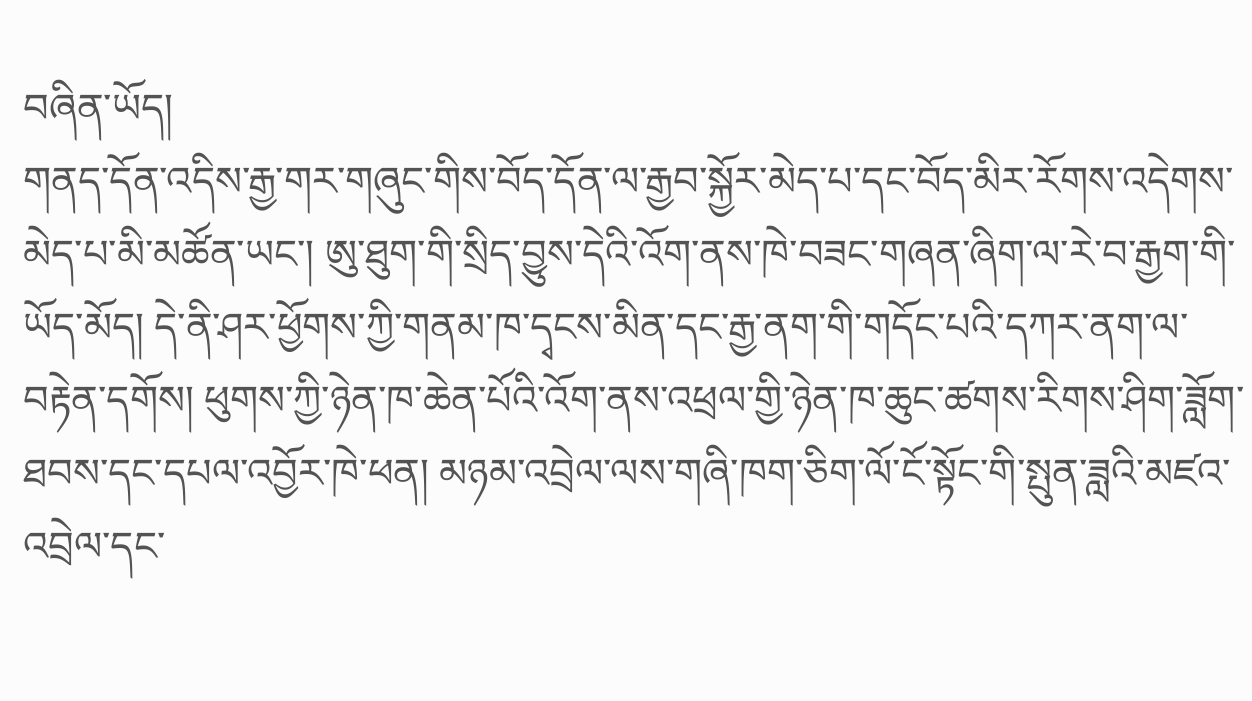བཞིན་ཡོད།
གནད་དོན་འདིས་རྒྱ་གར་གཞུང་གིས་བོད་དོན་ལ་རྒྱབ་སྐྱོར་མེད་པ་དང་བོད་མིར་རོགས་འདེགས་མེད་པ་མི་མཚོན་ཡང་། ཨུ་ཐུག་གི་སྲིད་བྱུས་དེའི་འོག་ནས་ཁེ་བཟང་གཞན་ཞིག་ལ་རེ་བ་རྒྱག་གི་ཡོད་མོད། དེ་ནི་ཤར་ཕྱོགས་ཀྱི་གནམ་ཁ་དྭངས་མིན་དང་རྒྱ་ནག་གི་གདོང་པའི་དཀར་ནག་ལ་བརྟེན་དགོས། ཕུགས་ཀྱི་ཉེན་ཁ་ཆེན་པོའི་འོག་ནས་འཕྲལ་གྱི་ཉེན་ཁ་ཆུང་ཚགས་རིགས་ཤིག་ཟློག་ཐབས་དང་དཔལ་འབྱོར་ཁེ་ཕན། མཉམ་འབྲེལ་ལས་གཞི་ཁག་ཅིག་ལོ་ངོ་སྟོང་གི་སྤུན་ཟླའི་མཛའ་འབྲེལ་དང་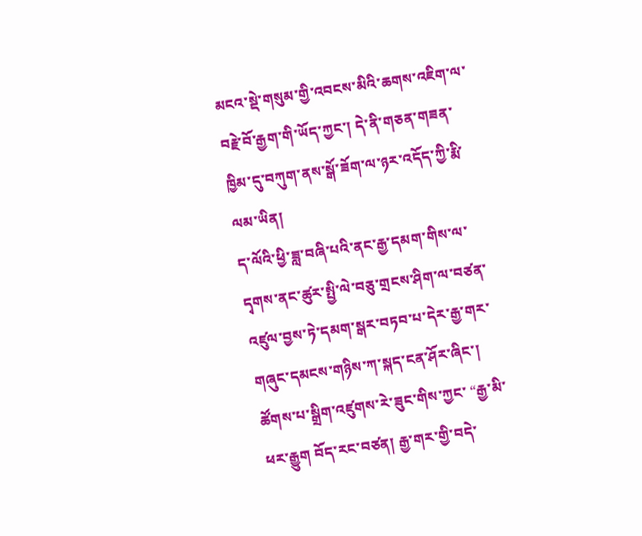མངའ་སྡེ་གསུམ་གྱི་འབངས་མིའི་ཆགས་འཇིག་ལ་བརྗེ་བོ་རྒྱག་གི་ཡོད་ཀྱང་། དེ་ནི་གཅན་གཟན་ཁྱིམ་དུ་བཀུག་ནས་སྒོ་ཟོག་ལ་ཉར་འདོད་ཀྱི་རྨི་ལམ་ཡིན།
ད་ལོའི་ཕྱི་ཟླ་བཞི་པའི་ནང་རྒྱ་དམག་གིས་ལ་དྭགས་ནང་ཚུར་སྤྱི་ལེ་བཅུ་གྲངས་ཤིག་ལ་བཙན་འཛུལ་བྱས་ཏེ་དམག་སྒར་བཏབ་པ་དེར་རྒྱ་གར་གཞུང་དམངས་གཉིས་ཀ་སྐད་ངན་ཤོར་ཞིང་། ཚོགས་པ་སྒྲིག་འཛུགས་རེ་ཟུང་གིས་ཀྱང་ “རྒྱ་མི་ཕར་རྒྱུག བོད་རང་བཙན། རྒྱ་གར་གྱི་བདེ་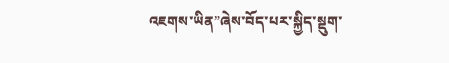འཇགས་ཡིན”ཞེས་བོད་པར་སྐྱིད་སྡུག་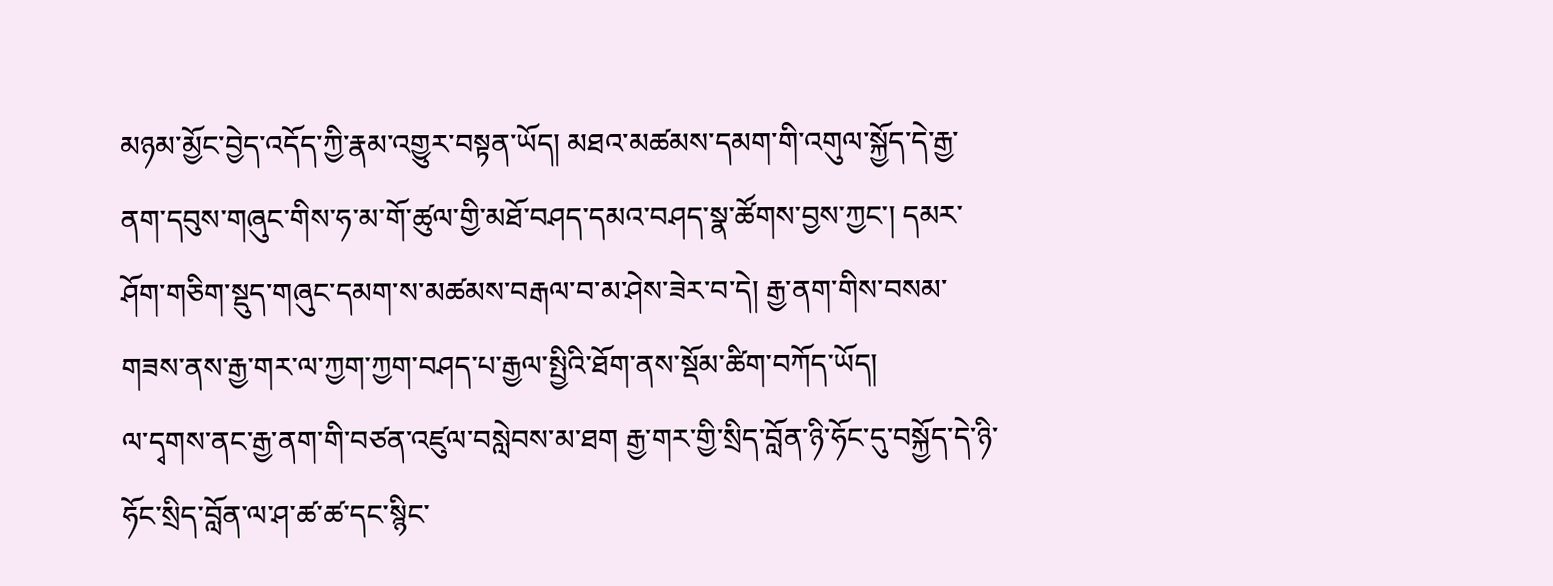མཉམ་མྱོང་བྱེད་འདོད་ཀྱི་རྣམ་འགྱུར་བསྟན་ཡོད། མཐའ་མཚམས་དམག་གི་འགུལ་སྐྱོད་དེ་རྒྱ་ནག་དབུས་གཞུང་གིས་ཧ་མ་གོ་ཚུལ་གྱི་མཐོ་བཤད་དམའ་བཤད་སྣ་ཚོགས་བྱས་ཀྱང་། དམར་ཤོག་གཅིག་སྡུད་གཞུང་དམག་ས་མཚམས་བརྒལ་བ་མ་ཤེས་ཟེར་བ་དེ། རྒྱ་ནག་གིས་བསམ་གཟས་ནས་རྒྱ་གར་ལ་ཀྱག་ཀྱག་བཤད་པ་རྒྱལ་སྤྱིའི་ཐོག་ནས་སྡོམ་ཚིག་བཀོད་ཡོད།
ལ་དྭགས་ནང་རྒྱ་ནག་གི་བཙན་འཛུལ་བསླེབས་མ་ཐག རྒྱ་གར་གྱི་སྲིད་བློན་ཉི་ཧོང་དུ་བསྐྱོད་དེ་ཉི་ཧོང་སྲིད་བློན་ལ་ཤ་ཚ་ཚ་དང་སྙིང་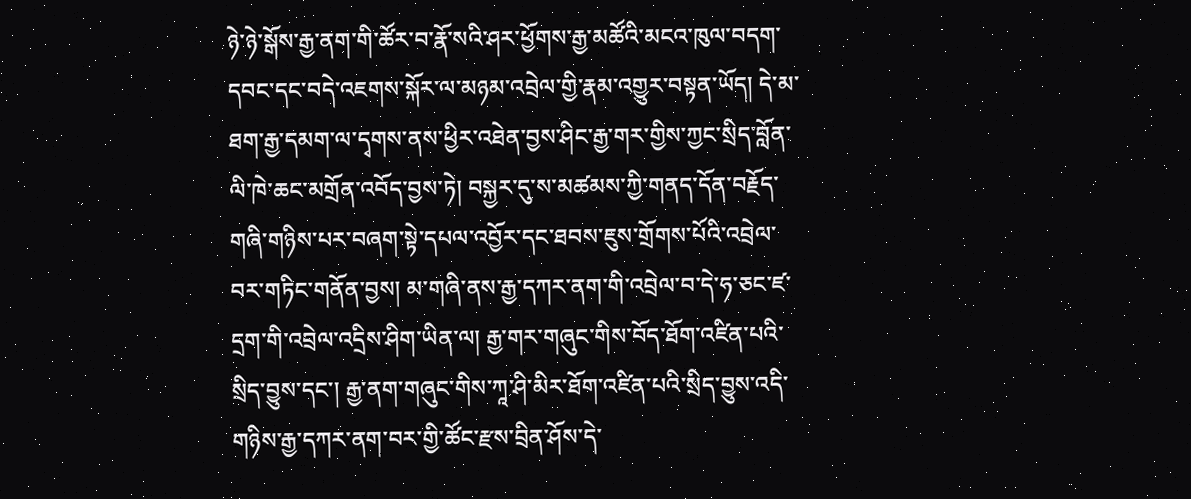ཉེ་ཉེ་སྒོས་རྒྱ་ནག་གི་ཚོར་བ་རྣོ་སའི་ཤར་ཕྱོགས་རྒྱ་མཚོའི་མངའ་ཁུལ་བདག་དབང་དང་བདེ་འཇགས་སྐོར་ལ་མཉམ་འབྲེལ་གྱི་རྣམ་འགྱུར་བསྟན་ཡོད། དེ་མ་ཐག་རྒྱ་དམག་ལ་དྭགས་ནས་ཕྱིར་འཐེན་བྱས་ཤིང་རྒྱ་གར་གྱིས་ཀྱང་སྲིད་བློན་ལི་ཁེ་ཆང་མགྲོན་འབོད་བྱས་ཏེ། བསྐྱར་དུ་ས་མཚམས་ཀྱི་གནད་དོན་བརྗོད་གཞི་གཉིས་པར་བཞག་སྟེ་དཔལ་འབྱོར་དང་ཐབས་ཇུས་གྲོགས་པོའི་འབྲེལ་བར་གཏིང་གནོན་བྱས། མ་གཞི་ནས་རྒྱ་དཀར་ནག་གི་འབྲེལ་བ་དེ་ཧ་ཅང་ཛ་དྲག་གི་འབྲེལ་འདྲིས་ཤིག་ཡིན་ལ། རྒྱ་གར་གཞུང་གིས་བོད་ཐོག་འཛིན་པའི་སྲིད་བྱུས་དང་། རྒྱ་ནག་གཞུང་གིས་ཀཱ་ཤི་མིར་ཐོག་འཛིན་པའི་སྲིད་བྱུས་འདི་གཉིས་རྒྱ་དཀར་ནག་བར་གྱི་ཚོང་རྫས་བྲིན་ཤོས་དེ་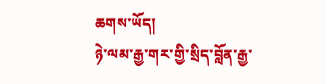ཆགས་ཡོད།
ཉེ་ལམ་རྒྱ་གར་གྱི་སྲིད་བློན་རྒྱ་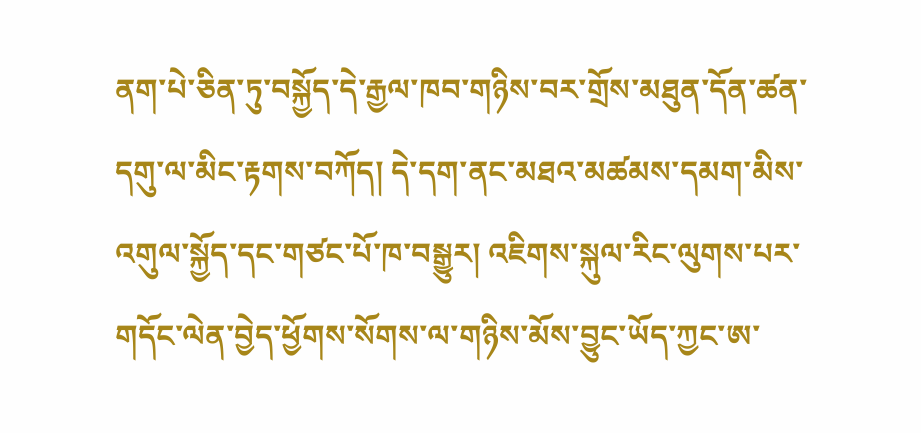ནག་པེ་ཅིན་ཏུ་བསྐྱོད་དེ་རྒྱལ་ཁབ་གཉིས་བར་གྲོས་མཐུན་དོན་ཚན་དགུ་ལ་མིང་རྟགས་བཀོད། དེ་དག་ནང་མཐའ་མཚམས་དམག་མིས་འགུལ་སྐྱོད་དང་གཙང་པོ་ཁ་བསྒྱུར། འཇིགས་སྐུལ་རིང་ལུགས་པར་གདོང་ལེན་བྱེད་ཕྱོགས་སོགས་ལ་གཉིས་མོས་བྱུང་ཡོད་ཀྱང་ཨ་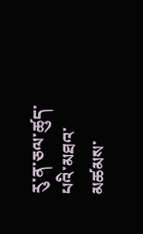རུ་ན་ཅལ་ཚུད་པའི་མཐའ་མཚམས་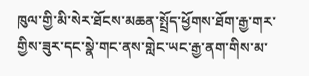ཁུལ་གྱི་མི་སེར་ཐོངས་མཆན་སྤྲོད་ཕྱོགས་ཐོག་རྒྱ་གར་གྱིས་ཟུར་དང་སྣེ་གང་ནས་གླེང་ཡང་རྒྱ་ནག་གིས་མ་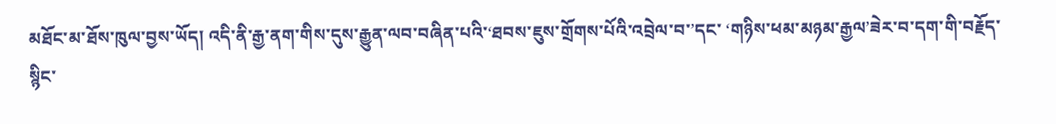མཐོང་མ་ཐོས་ཁུལ་བྱས་ཡོད། འདི་ནི་རྒྱ་ནག་གིས་དུས་རྒྱུན་ལབ་བཞིན་པའི་‘ཐབས་ཇུས་གྲོགས་པོའི་འབྲེལ་བ་’དང་ ‘གཉིས་ཕམ་མཉམ་རྒྱལ’ཟེར་བ་དག་གི་བརྗོད་སྙིང་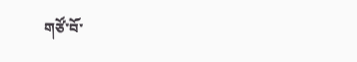གཙོ་བོ་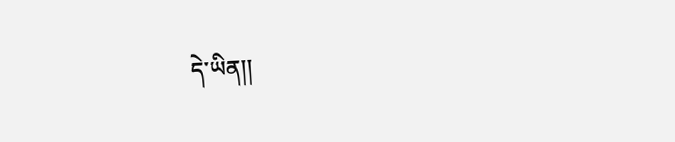དེ་ཡིན།།